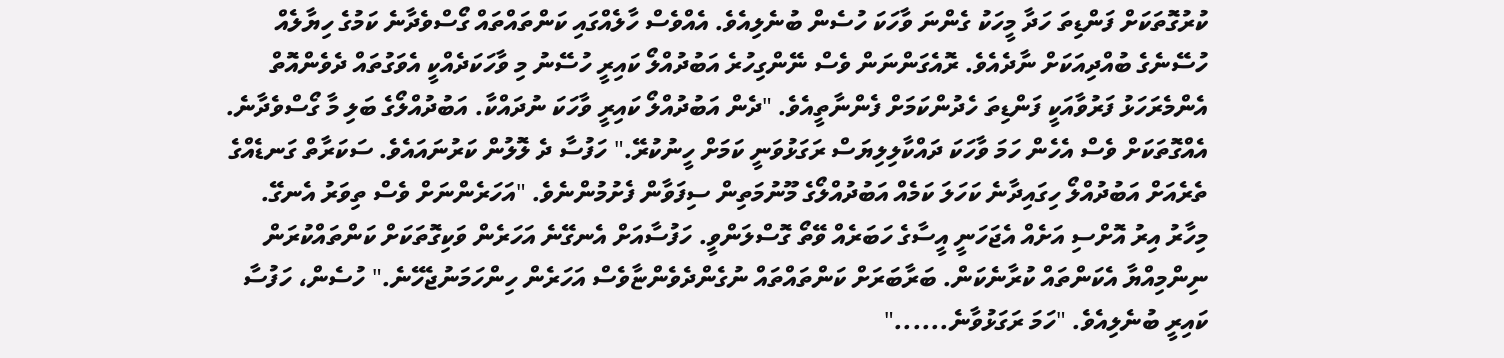ކުރުގޮތަކަށް ފަންޑިތަ ހަދާ މީހަކު ގެންނަ ވާހަކަ ހުސެން ބުނެލިއެވެ. އެއްވެސް ހާލެއްގައި ކަންތައްތައް ގޯސްވެދާނެ ކަމުގެ ހިޔާލެއް ހުސޭނެގެ ބުއްދިއަކަށް ނާދެއެވެ. ރޮއެގަންނަން ވެސް ނޭންގިހުރެ އަބުދުއްލޯ ކައިރީ ހުސޭނު މި ވާހަކަދެއްކީ އެވަގުތައް ދެވެންއޮތް އެންމެރަހަޅު ފަރުވާއަކީ ފަންޑިތަ ހެދުންކަމަށް ފެންނާތީއެވެ. "ދެން އަބުދުއްލޯ ކައިރީ ވާހަކަ ނުދައްކާ. އަބުދުއްލޯގެ ބަލި މާ ގޯސްވެދާނެ. އެއްގޮތަކަށް ވެސް އެހެން ހަމަ ވާހަކަ ދައްކާލިލިޔަސް ރަގަޅުވަނީ ކަމަށް ހީނުކުރޭ." ހަފުސާ ދެ ލޮލުން ކަރުނައައެވެ. ސަކަރާތް ގަނޑެއްގެ ތެރެއަށް އަބުދުއްލޯ ހިގައިދާނެ ކަހަލަ ކަމެއް އަބުދުއްލޯގެ މޫނުމަތިން ސިފަވާން ފެށުމުންނެވެ. "އަހަރެންނަށް ވެސް ތިވަރު އެނގޭ. މިހާރު އިރު އޮށްސި އަށެއް އެޖަހަނީ އީސާގެ ހަބަރެއް ވޭތޯ ގޮސްލަންވީ. ހަފުސާއަށް އެނގޭނެ އަހަރެން ވަކިގޮތަކަށް ކަންތައްކުރަން ނިންމިއްޔާ އެކަންތައް ކުރާނެކަން. ބަރާބަރަށް ކަންތައްތައް ނުގެންދެވެންޏާވެސް އަހަރެން ހިންހަމަނުޖެހޭނެ." ހުސެން، ހަފުސާ ކައިރީ ބުނެލިއެވެ. "ހަމަ ރަގަޅުވާނެ......"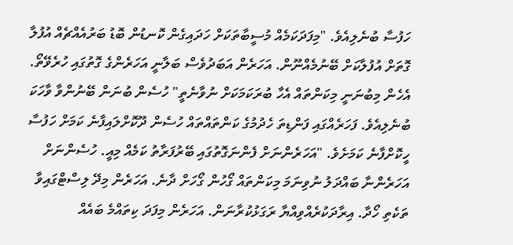ހަފުސާ ބުނެލިއެވެ. "މިފަދަކަމެއް މުސީބާތަކަށް ހަދައިގެން ކޮނޑުން ބޮޑު ބަރުއެއްޗެއް އުފުލާ ގޮތަށް އުފުލާކަށް ބޭނުމެއްނޫން. އަހަރެން އަބަދުވެސް ބަލާނީ އަހަރެންގެ ގޮތުގައި ހުރެވޭތޯ. އެހެން މިބުނަނީ މިކަންތައް އެހާ ބުރަކަމަކަށް ނުވާނެތީ" ހުސެން ބުނަން ބޭނުންވާ ވާހަކަ ބުނެލިއެވެ. ފަހަރެއްގައި ފަންޑިތަ ހެދުމުގެ ކަންތައްތައް ހުސެން ދޫކޮށްލައިފާނެ ކަމަށް ހަފުސާ ހީކޮށްފާނެ ކަމަށެވެ. "އަހަރެންނަށް ފެންނަގޮތުގައި ބޭރުފަރާތު ކަމެއް މިއީ. ހުސެންނަށް އަހަރެންނާ ބައްދަލު ނުވިނަމަ މިކަންތައް ގޯހުން ގޯހަށް ދާނެ. އަހަރެން މިދޭ ލިސްޓްގައިވާ ތަކެތި ހޯދާ. އިރާދަކުރެއްވިއްޔާ ރަގަޅުކުރާނަން. އަހަރެން މިފަދަ ކިތައްމެ ބައެއް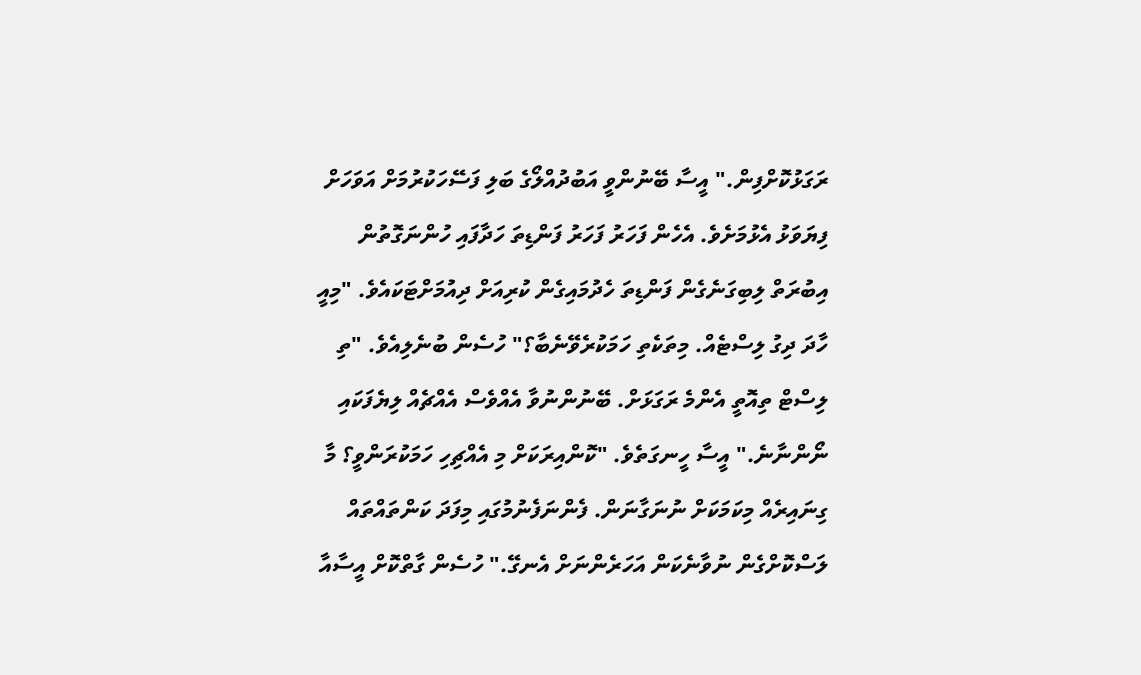ރަގަޅުކޮށްފިން." އީސާ ބޭނުންވީ އަބުދުއްލޯގެ ބަލި ފަސޭހަކުރުމަށް އަވަހަށް ފިޔަވަޅު އެޅުމަށެވެ. އެހެން ފަހަރު ފަހަރު ފަންޑިތަ ހަދާފައި ހުންނަގޮތުން އިބުރަތް ލިބިގަނެގެން ފަންޑިތަ ހެދުމައިގެން ކުރިއަށް ދިއުމަށްޓަކައެވެ. "މިއީ ހާދަ ދިގު ލިސްޓެއް. މިތަކެތި ހަމަކުރެވޭނެބާ؟" ހުސެން ބުނެލިއެވެ. "ތި ލިސްޓް ތިއޮތީ އެންމެ ރަގަޅަށް. ބޭނުންނުވާ އެއްވެސް އެއްޗެއް ލިޔެފަކައި ނޯންނާނެ." އީސާ ހީނގަތެވެ. "ކޮންއިރަކަށް މި އެއްޗިހި ހަމަކުރަންވީ؟ މާ ގިނައިރެއް މިކަމަކަށް ނުނަގާނަން. ފެންނަފެނުމުގައި މިފަދަ ކަންތައްތައް ލަސްކޮށްގެން ނުވާނެކަން އަހަރެންނަށް އެނގޭ." ހުސެން ގާތްކޮށް އީސާއާ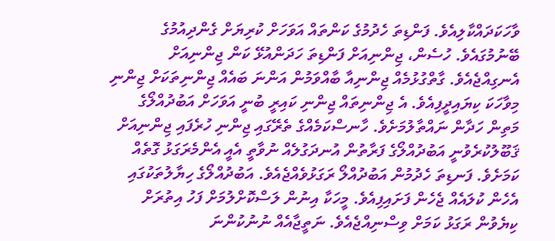ވާހަކަދައްކާލިއެވެ. ފަންޑިތަ ހެދުމުގެ ކަންތައް އަވަހަށް ކުރިޔަށް ގެންދިއުމުގެ ބޭނުމުގައެވެ. ހުސެން، ޖިންނިއަށް ފަންޑިތަ ހަދަންއުޅޭ ކަން ޖިންނިއަށް އެނގިއްޖެއެވެ. ގާތްގުޅުމެއް ޖިންނިއާ ބާއްވަމުން އަންނަ ބައެއް ޖިންނިތަކަށް ޖިންނި މިވާހަކަ ކިޔައިދީފިއެވެ. އެ ޖިންނިތައް ޖިންނި ކައިރީ ބުނީ އަވަހަށް އަބުދުއްލޯގެ މަތިން ހަދާން ނައްތާލުމަށެވެ. ހާނސްކަމެއްގެ ތެރޭގައި ޖިންނި ހުރެފައި ޖިންނިއަށް ޤަބޫލުކުރެވުނީ އަބުދުއްލޯގެ ފަރާތުން އުނދަގުލެއް ނުވާތީ އެއީ އެންމެރަގަޅު ގޮތެއް ކަމަށެވެ. ފަނޑިތަ ހެދުމުން އަބުދުއްލޯ ރަގަޅުވެއްޖެއެވެ. އަބުދުއްލޯގެ ހިޔާލުތަކުގައި އެހެން ކުލައެއް ޖެހެން ފަށައިފިއެވެ. މީހަކާ އިނުން ލަސްކޮށްލުމަށް ފަހު އިތުރަށް ކިޔެވުން ރަގަޅު ކަމަށް ވިސްނިއްޖެއެވެ. ނަތީޖާއެއް ނުނުކުންނަ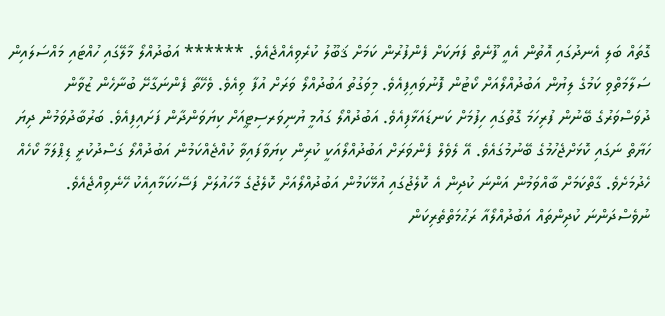ގޮތައް ބަލި އެނދުގައި އޮތުން އެއީ ފޫނެތް ފަޔަކަށް ފެންފުރުން ކަމަށް ޤަބޫލު ކުރެވިއެއްޖެއެވެ. ****** އަބުދުއްލޯ މާލޭގައި ހުއްޓައި މައްސަލައިން ސަލާމަތްވި ކަމުގެ ލިޔުން އަބުދުއްލޯއަށް ކޯޓުން ފޮނުވައިފިއެވެ. މިވަގުތު އަބުދުއްލޯ ވަރަށް އުފާ ވިއެވެ. ވެހޭތާ ފެންނަގާށޭ ބުނާހެން ޒުވާން ދުވަސްވަރުގެ ބޭނުން ފުރިހަމަ ގޮތުގައި ހިފުމަށް ކަނޑައަޅާފިއެވެ. އަބުދުއްލޯ ގައުމީ ޔުނިވަރސިޓީއަށް ކިޔަވަންދާން ފަށައިފިއެވެ. ބަރުބާދުވަމުން ދިޔަ ހަޔާތް ނަގައި ކޮޅަށްޖެހުމުގެ ބޭނުމުގައެވެ. އޭ ލެވެލް ފެންވަރަށް އަބުދުއްލޯއަކީ ކުރިން ކިޔަވާފައިވާ ކުއްޖެއްކަމުން އަބުދުއްލޯ ގަސްދުކުރީ ޑިޕްލަމާ ކޯހެއް ހެދުމަށެވެ. ގާތްކަމަށް ބާއްވަމުން އަންނަ ކުދިން އެ ކޮލެޖުގައި އުޅޭކަމުން އަބުދުއްލޯއަށް ކޮލެޖުގެ މާހައުލަށް ފަސޭހަކަމާއިއެކު ހޭނެވިއްޖެއެވެ. ނުވެސްދަންނަ ކުދިންތައް އަބުދުއްލޯއާ ރަޙުމަތްތެރިކަން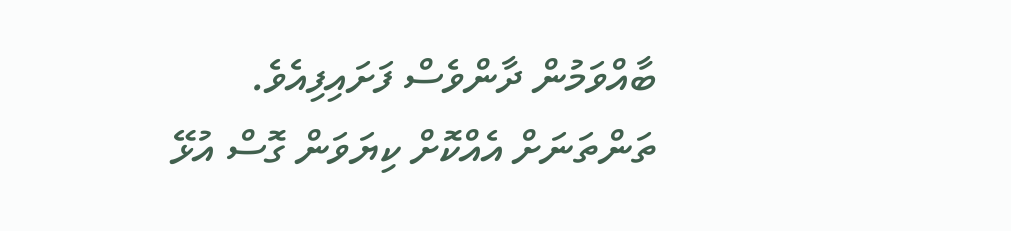ބާއްވަމުން ދާންވެސް ފަށައިފިއެވެ. ތަންތަނަށް އެއްކޮށް ކިޔަވަން ގޮސް އުޅޭ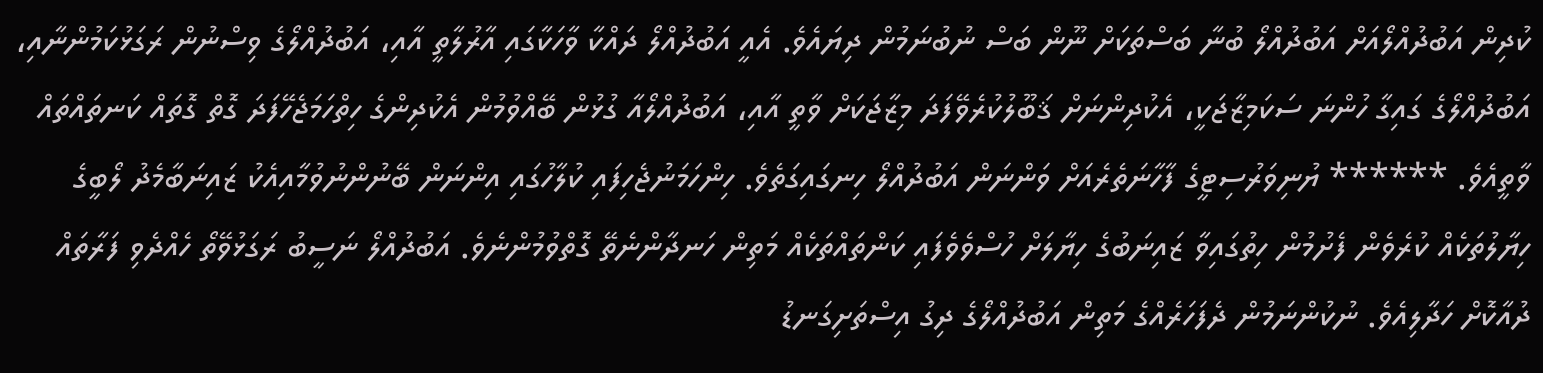ކުދިން އަބުދުއްލޯއަށް އަބުދުއްލޯ ބުނާ ބަސްތަކަށް ނޫން ބަސް ނުބުނަމުން ދިޔައެވެ. އެއީ އަބުދުއްލޯ ދައްކާ ވާހަކާގައި އާރުލާތީ އާއި، އަބުދުއްލޯގެ ވިސްނުން ރަގަޅުކަމުންނާއި، އަބުދުއްލޯގެ ގައިގާ ހުންނަ ސަކަމިޒާޖަކީ، އެކުދިންނަށް ޤަބޫލުކުރެވޭފަދަ މިޒާޖަކަށް ވާތީ އާއި، އަބުދުއްލޯއާ ގުޅުން ބޭއްވުމުން އެކުދިންގެ ހިތްހަމަޖެހޭފަދަ ގޮތް ގޮތައް ކަނތައްތައް ވާތީއެވެ. ****** ޔުނިވަރުސިޓީގެ ފާހާނަތެރެއަށް ވަންނަން އަބުދުއްލޯ ހިނގައިގަތެވެ. ހިންހަމަނުޖެހިފައި ކުލާހުގައި އިންނަން ބޭނުންނުވުމާއިއެކު ޒައިނަބާމެދު ލޯބީގެ ހިޔާލުތަކެއް ކުރެވެން ފެށުމުން ހިތުގައިވާ ޒައިނަބުގެ ހިޔާލަށް ހުސްވެވެފައި ކަންތައްތަކެއް މަތިން ހަނދާންނެތޭ ގޮތްވުމުންނެވެ. އަބުދުއްލޯ ނަސީބު ރަގަޅުވޭތޯ ހެއްދެވި ފަރާތައް ދުއާކޮށް ހަދާލިއެވެ. ނުކުންނަމުން ދެފަހަރެއްގެ މަތިން އަބުދުއްލޯގެ ދިގު އިސްތަށިގަނޑު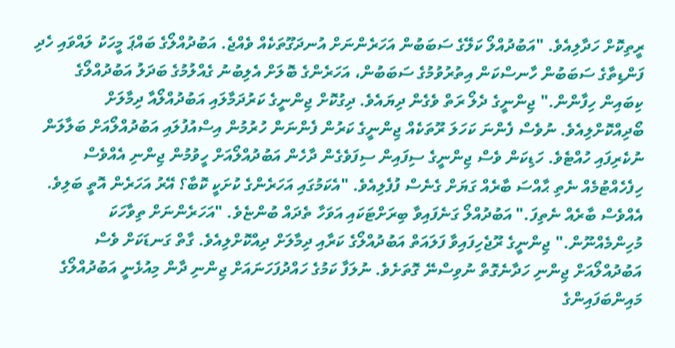ރީތިކޮށް ހަދާލިއެވެ. "އަބުދުއްލޯ ކަލޭގެ ސަބަބުން އަހަރެންނަށް އުނދަގޫތަކެއް ވެއްޖެ. އަބުދުއްލޯގެ ބައްޕަ މީހަކު ލައްވައި ހެދި ފަންޑިތާގެ ސަބަބުން ހާނސްކަން އިތުރުވުމުގެ ސަބަބުން، އަހަރެންގެ ބޮލަށް އެލިބުނު ގެއްލުމުގެ ބަދަލު އަބުދުއްލޯގެ ކިބައިން ހިފާންން." ޖިންނީގެ ދެލޯ ރަތް ވެގެން ދިޔައެވެ. ދިގުކޮށް ޖިންނީގެ ކަރުދަމާލައި އަބުދުއްލޯއާ ދިމާލަށް ބޯދިއްކޮށްލިއެވެ. ނުވެސް ފެންނަ ކަހަލަ ރޫތަކެއް ޖިންނީގެ ކަރުން ފެންނަން ހުރުމުން އިސްއުފުލައި އަބުދުއްލޯއަށް ބަލާލަން ނުކެރިފައި ހުއްޓެވެ. ހަޑިކަން ވެސް ޖިންނީގެ ސިފައިން ސިފަވެގެން ދާހެން އަބުދުއްލޯއަށް ހީވުމުން ޖިންނި އެއްވެސް ހިފެހެއްޓުމެއް ނެތި ޙާއްސަ ބާރެއް ގަޔަށް ގެނެސް ފުފެލިއެވެ. "އެކަމުގައި އަހަރެންގެ ކުށަކީ ކޮބާ؟ އޭރު އަހަރެން އޮތީ ބަލިވެ. އެއްވެސް ބާރެއް ނެތިފަ." އަބުދުއްލޯ ގަނެފައިވާ ބިރަށްޓަކައި އަވަހާ ތެދައް ބުންޏެވެ. "އަހަރެންނަށް ތިވާހަކަ މުހިންމެއްނޫން." ޖިންނީގެ ރޫޖެހިފައިވާ ފަލައަތް އަބުދުއްލޯގެ ކަރާއި ދިމާލަށް ދިއްކޮށްލިއެވެ. ގާތް ގަނޑަކަށް ވެސް އަބުދުއްލޯއަށް ޖިންނި ހަދާނެގޮތް ނުވިސްނޭ ގޮތަށެވެ. ނުލަފާ ކަމުގެ ހައްދުފަހަނައަށް ޖިންނި ދާން މިއުޅެނީ އަބުދުއްލޯގެ މައިންބަފައިންގެ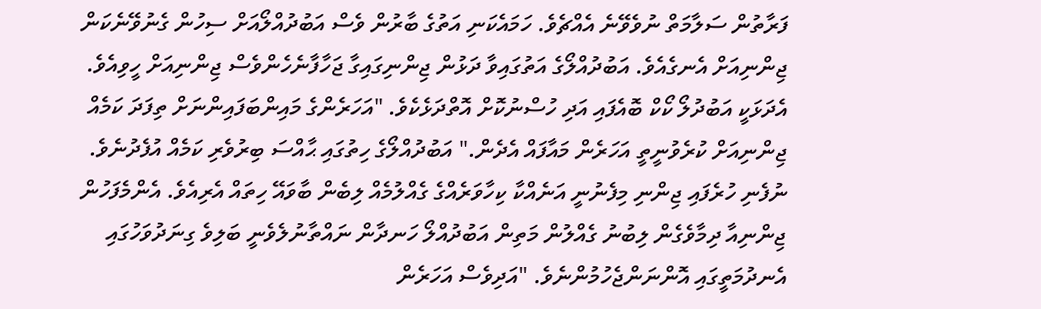ފަރާތުން ސަލާމަތް ނުވެވޭނެ އެއްޗެވެ. ހަމައެކަނި އަތުގެ ބާރުން ވެސް އަބުދުއްލޯއަށް ސިހުން ގެނުވޭނެކަން ޖިންނިއަށް އެނގެއެވެ. އަބުދުއްލޯގެ އަތުގައިވާ ދަޅުން ޖިންނިގައިގާ ޖަހާފާނެހެންވެސް ޖިންނިއަށް ހީވިއެވެ. އެދަޅަކީ އަބުދުލޯ ކޯކް ބޮއެފައި އަދި ހުސްނުކޮށް އޮތްދަޅެކެވެ. "އަހަރެންގެ މައިންބަފައިންނަށް ތިފަދަ ކަމެއް ޖިންނިއަށް ކުރެވުނީތީ އަހަރެން މައާފައް އެދެން." އަބުދުއްލޯގެ ހިތުގައި ޙާއްސަ ބިރުވެރި ކަމެއް އުފެދުނެވެ. ނުފެނި ހުރެފައި ޖިންނި މިފެނުނީ އަނެއްކާ ކިހާވަރެއްގެ ގެއްލުމެއް ލިބެން ބާވައޭ ހިތައް އެރިއެވެ. އެންމެފަހުން ޖިންނިއާ ދިމާވެގެން ލިބުނު ގެއްލުން މަތިން އަބުދުއްލޯ ހަނދާން ނައްތާނުލެވެނީ ބަލިވެ ގިނަދުވަހުގައި އެނދުމަތީގައި އޮންނަންޖެހުމުންނެވެ. "އަދިވެސް އަހަރެން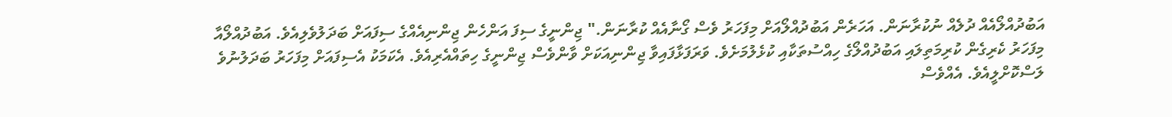އަބުދުއްލޯއެއް ދުލެއް ނުކުރާނަން. އަހަރެން އަބުދުއްލޯއަށް މިފަހަރު ވެސް ގޯނާއެއް ކުރާނަން." ޖިންނީގެ ސިފަ އަންހެން ޖިންނިއެއްގެ ސިފައަށް ބަދަލުވެލިއެވެ. އަބުދުއްލޯއާ މިފަހަރު ކެރިގެން ކުރިމަތިލައި އަބުދުއްލޯގެ ހިއްސުތަކާއި ކުޅެލުމަށެވެ. ވަރަފަޅާފައިވާ ޖިންނިއަކަށް ވާންވެސް ޖިންނީގެ ހިތައްއެރިއެވެ. އެކަމަކު އެސިފައަށް މިފަހަރު ބަދަލުނުވެ ލަސްކޮށްލީއެވެ. އެއްވެސް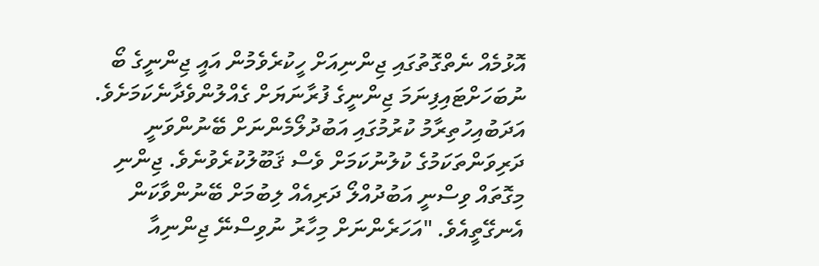އޮޅުމެއް ނެތްގޮތުގައި ޖިންނިއަށް ހީކުރެވެމުން އައީ ޖިންނީގެ ބޯ ނުބަހަށްޓައިފިނަމަ ޖިންނީގެ ފުރާނަޔަށް ގެއްލުންވެދާނެކަމަށެވެ. އަދަބުއިހުތިރާމު ކުރުމުގައި އަބުދުލޯމެންނަށް ބޭނުންވަނީ ދަރިވަންތަކަމުގެ ކުލުނުކަމަށް ވެސް ޤަބޫލުކުރެވުނެވެ. ޖިންނި މިގޮތައް ވިސްނީ އަބުދުއްލޯ ދަރިއެއް ލިބުމަށް ބޭނުންވާކަން އެނގޭތީއެވެ. "އަހަރެންނަށް މިހާރު ނުވިސްނޭ ޖިންނިއާ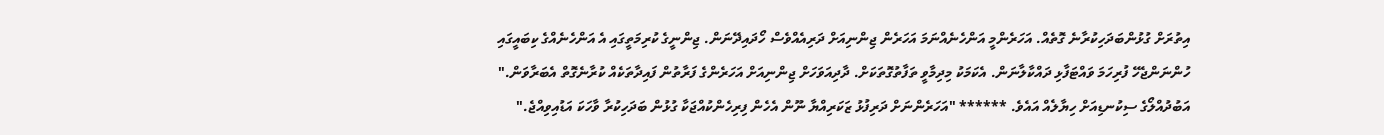އިތުރަށް ގުޅުންބަދަހިކުރާނެ ގޮތެއް. އަހަރެންމީ އަންހެނެއްނަމަ އަހަރެން ޖިންނިއަށް ދަރިއެއްވެސް ހޯދައިދޭނަން. ޖިންނީގެ ކުރިމަތީގައި އެ އަންހެނެއްގެ ކިބައީގައި ހުންނަންޖެހޭ ފުރިހަމަ ވައްޓަފާޅި ދައްކާލާނަން. އެކަމަކު މިދިމާވީ ތަފާތުގޮތަކަށް. ދާދިއަވަހަށް ޖިންނިއަށް އަހަރެންގެ ފަރާތުން ފައިދާތަކެއް ކުރާނެގޮތް އެބަރާވަން." އަބުދުއްލޯގެ ސިކުނޑިއަށް ހިޔާލެއް އައެވެ. ****** "އަހަރެންނަށް ދަރިފުޅު ޒަކަރިއްޔާ ނޫން އެހެން ފިރިހެންކުއްޖަކާ ގުޅުން ބަދަހިކުރާ ވާހަކަ އަޑުއިވިއްޖެ."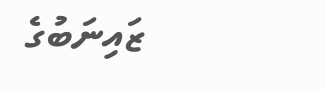ޒައިނަބުގެ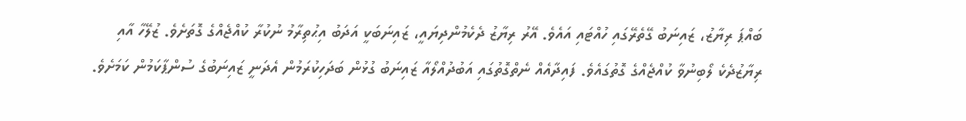ބައްޕަ ރިޔާޒު، ޒައިނަބު ގޭތެރޭގައި ހުއްޓައި އައެވެ. އޭރު ރިޔާޒު ދެކެމުންދިޔައީ، ޒައިނަބަކީ އަދަބު އިޙުތިރާމު ނުކުރާ ކުއްޖެއްގެ ގޮތަށެވެ. ޒުލޭހާ އާއި ރިޔާޒުދެކެ ލޯބިނުވާ ކުއްޖެއްގެ ގޮތުގައެވެ. ފައިދާއެއް ނެތްގޮތުގައި އަބުދުއްލޯއާ ޒައިނަބު ގުޅުން ބަދަހިކުރަމުން އެދަނީ ޒައިނަބުގެ ސުންޕާކަމުން ކަމަށެވެ.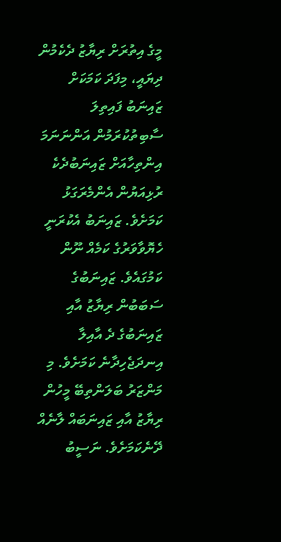މީގެ އިތުރަށް ރިޔާޒު ދެކެމުން ދިޔައީ، މިފަދަ ކަމަކަށް ޒައިނަބު ފައިތިލަ ސާބިތުކުރަމުން އަންނަނަމަ އިންތިހާއަށް ޒައިނަބުދެކެ ރުޅިއަޔުން އެންމެރަގަޅު ކަމަށެވެ. ޒައިނަބު އެކުރަނީ ހެޔޮވާވަރުގެ ކަމެއް ނޫން ކަމުގައެވެ. ޒައިނަބުގެ ސަބަބުން ރިޔާޒު އާއި ޒައިނަބުގެ ދެ އާއިލާ އިނދަޖެހިދާނެ ކަމަށެވެ. މި މަންޒަރު ބަލަންތިބޭ މީހުން ރިޔާޒު އާއި ޒައިނަބައް ލާނެއް ދޭނެކަމަށެވެ. ނަސީބު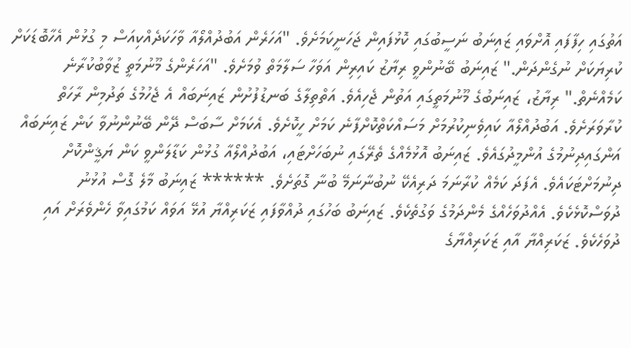އަތުގައި ހިފާފައި އޮށްވައި ޒައިނަބު ނަސީބުގައި ކޮޅުފައިން ޖަހަނީކަމަށެވެ. "އަހަރެން އަބުދުއްލޯއާ ވާހަކަދެއްކިއަސް މި ގުޅުން އެހާބޮޑަކަށް ކުރިޔަކަށް ނުގެންދަން." ޒައިނަބު ބޭނުންވީ ރިޔާޒު ކައިރިން އަވަހާ ސަލާމަތް ވުމަށެވެ. "އަހަރެންގެ މޫނުމަތީ ޒުވާބުކުރާނެ ކަމެއްނެތް." ރިޔާޒު، ޒައިނަބުގެ މޫނުމަތީގައި އަތުން ޖެހިއެވެ. އަތްތިލާގެ ބަނޑުފުށުން ޒައިނަބައް އެ ޖެހުމުގެ ތަދުމިން ރާހަތް ކުރާވަރަށެވެ. އަބުދުއްލޯއާ ކައިވެނިކުރުމަށް މަސައްކަތްކޮށްފާނެ ކަމަށް ހީކޮށެވެ. އެކަމަށް ސާބަސް ދޭން ބޭނުންނުވާ ކަން ޒައިނަބައް އަންގައިދިނުމުގެ އުންމީދުގައެވެ. ޒައިނަބު އޮޅުމެއްގެ ތެރޭގައި ނުބަހަށްޓައި، އަބުދުއްލޯއާ ގުޅުން ކަޑާލަންވީ ކަން ޔަޤީންކޮށް ދިނުމަށްޓަކައެވެ. އެފަދަ ކަމެއް ކުރާނަމަ ދަރިއެކޭ ނުބުނާނަމޭ ބުނާ ގޮތަށެވެ. ****** ޒައިނަބު މާލެ ގޮސް އުޅުނު ދުވަސްކޮޅެކެވެ. އެއްދުވަހެއްގެ މެންދަމުގެ ވަގުތެކެވެ. ޒައިނަބު ބަހުގައި ދުއްވާފައި ޒަކަރިއްޔާ އުޅޭ އަވައް ކަމުގައިވާ ހެންވެރަށް އައި ދުވަހެކެވެ. ޒަކަރިއްޔާ އާއި ޒަކަރިއްޔާގެ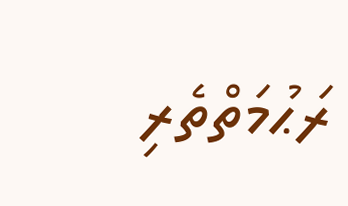ރަޙުމަތްތެރި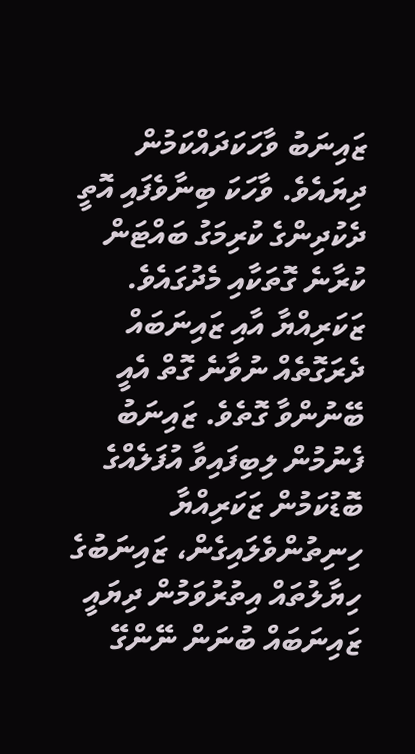ޒައިނަބު ވާހަކަދައްކަމުން ދިޔައެވެ. ވާހަކަ ބިނާވެފައި އޮތީ ދެކުދިންގެ ކުރިމަގު ބައްޓަން ކުރާނެ ގޮތަކާއި މެދުގައެވެ. ޒަކަރިއްޔާ އާއި ޒައިނަބައް ދެރަގޮތެއް ނުވާނެ ގޮތް އެއީ ބޭނުންވާ ގޮތެވެ. ޒައިނަބު ފެނުމުން ލިބިފައިވާ އުފަލެއްގެ ބޮޑުކަމުން ޒަކަރިއްޔާ ހިނިތުންވެލައިގެން، ޒައިނަބުގެ ހިޔާލުތައް އިތުރުވަމުން ދިޔައީ ޒައިނަބައް ބުނަން ނޭންގޭ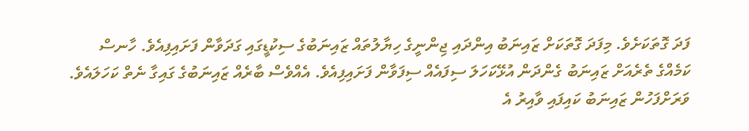ފަދަ ގޮތަކަށެވެ. މިފަދަ ގޮތަކަށް ޒައިނަބު އިންދައި ޖިންނީގެ ހިޔާލުތައް ޒައިނަބުގެ ސިކުޑީގައި ގަދަވާން ފަށައިފިއެވެ. ހާނސް ކަމެއްގެ ތެރެއަށް ޒައިނަބު ގެންދަން އުޅޭކަހަލަ ސިފައެއް ސިފަވާން ފަށައިފިއެވެ. އެއްވެސް ބާރެއް ޒައިނަބުގެ ގައިގާ ނެތް ކަހަލައެވެ. ވަރަށްފަހުން ޒައިނަބު ކައިފައި ވާއިރު އެ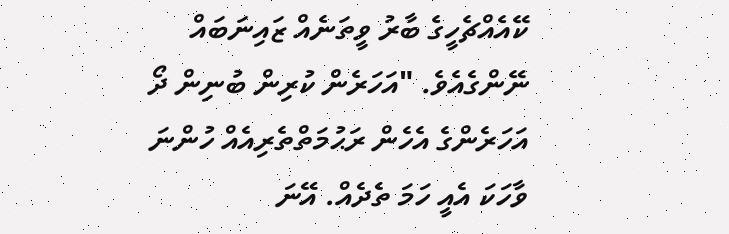ކޭއެއްޗެހީގެ ބާރު ވީތަނެއް ޒައިނަބައް ނޭންގެއެވެ. "އަހަރެން ކުރިން ބުނިން ދޯ އަހަރެންގެ އެހެން ރަޙުމަތްތެރިއެއް ހުންނަ ވާހަކަ އެއީ ހަމަ ތެދެއް. އޭނަ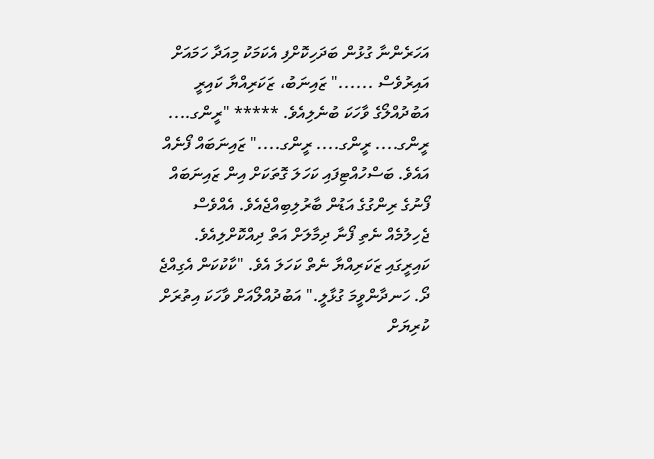އަހަރެންނާ ގުޅުން ބަދަހިކޮށްފި އެކަމަކު މިއަދާ ހަމައަށް އައިރުވެސް ......" ޒައިނަބު، ޒަކަރިއްޔާ ކައިރީ އަބުދުއްލޯގެ ވާހަކަ ބުނެލިއެވެ. ***** "ރީންގ.... ރީންގ.... ރީންގ.... ރީންގ...." ޒައިނަބައް ފޯނެއް އައެވެ. ބަސްހުއްޓިފައި ކަހަލަ ގޮތަކަށް އިން ޒައިނަބައް ފޯނުގެ ރިންގުގެ އަޑުން ބާރުލިބިއްޖެއެވެ. އެއްވެސް ޖެހިލުމެއް ނެތި ފޯނާ ދިމާލަށް އަތް ދިއްކޮށްލިއެވެ. ކައިރީގައި ޒަކަރިއްޔާ ނެތް ކަހަލަ އެވެ. "ކާކުކަން އެގިއްޖެ ދޯ. ހަނދާންވީމަ ގުޅާލީ." އަބުދުއްލޯއަށް ވާހަކަ އިތުރަށް ކުރިޔަށް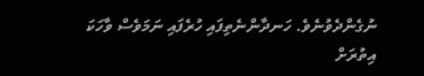ނުގެންދެވުނެވެ. ހަނދާންނެތިފައި ހުރެފައި ނަމަވެސް ވާހަކަ އިތުރަށް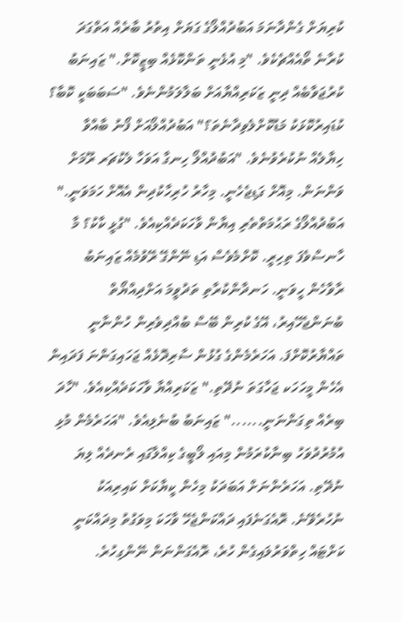ކުރިޔަށް ގެންދާނަމަ އަބުދުއްލޯގެ ގަޔަށް އިތުރު ބާރެއް އަތްގަދަ ކުރާނެ ތޯއެއްޗެކެވެ. "މި އުޅެނީ ތަންކޮޅެއް ބިޒީކޮށް." ޒައިނަބު ކުރުޖަވާބެއް ދިނީ ޒަކަރިއްޔާއަށް ބަލާލަމުންނެވެ. "ސަބަބަކީ ކޮބާ؟ ކުޑައިރުކޮޅަކު މަޑުކޮށްލެވިދާނެތަ؟" އަބުދުއްލޯއަށް ފޯނު ބާއްވާ ހިޔާލެއް ނުކުރެވުނެވެ. "އަބުދުއްލޯ ހިނގާ އަވަހާ ލެކުޗަރ ރޫމަށް ވަންނަން. މިއޮށް ގަޑިޖެހެނީ. މިހާރު ހުރިހާކުދިން އެއޮށް ހަމަވަނީ." އަބުދުއްލޯގެ ރަޙުމަތްތެރި އިޔާން ވާހަކަދެއްކިއެވެ. "ގުޅީ ކާކު؟ މާ ހާނސްވެފަ ތިހިރީ. ކޮށްމެވެސް އަޑި ނޭންގޭ ރޭވުމެއް ޒައިނަބު ރާވާހެން ހީވަނީ. ހަނދާންކުރާތި ތަދުވީމަ އަށްދިއްޔޯތް ބުނަންޖެހޭއިރު، އޭގެ ކުރިން ބޭސް ބުއްދިވެރިން ހުންނާނީ ތައްޔާރުކޮށްފަ. އަހަރެމެންގެ ގުޅުން ސާރިދޮޅެއް ޖަހައިގަންނަ ފަދައިން އެހެން މީހަހަކ ޖަހާގަތަ ނުދޭތި." ޒަކަރިއްޔާ ވާހަކަދެއްކިއެވެ. "ހާދަ ބިރެއް ތިގަންނަނީ......" ޒައިނަބު ބުނެލިއެވެ. "އަހަރެމެން މުޅި އުމުރުދުވަހު ބިނާކުރަމުން މިއައި ލޯބީގެ ކިއްލާގައި ރެނދެއް ލިޔަ ނުދޭތި. އަހަރެންނަށް އަބަދަކު މިހެން ކީޔާކަށް ކައިރިއަކު ނުހުރެވޭނެ. ރޮއެގަނެފައި ދައްކަންޖެހޭ ވާހަކަ މިވަގުތު މިދައްކަނީ ކަށްޓައް ހިތްވަރުލައިގެން ހުރެ، ރޮއެގަންނަން ނޭންގިހުރެ.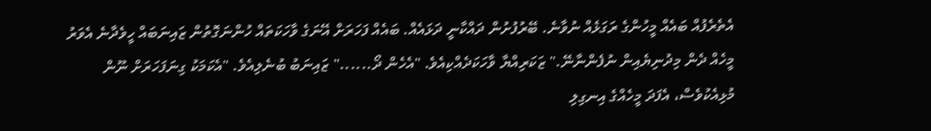އެތެރެފުއް ބައެއް މީހުންގެ ރަގަޅެއް ނުވާނެ. ބޭރުފުށުން ދައްކާނީ ދަޅައެއް. ބައެއް ފަހަރަށް އޭނަގެ ވާހަކަތައް ހުންނަގޮތުން ޒައިނަބައް ހީވެދާނެ އެވަރު މީހެއް ދެން މިދުނިޔެއިން ނުފެންނާނޭ." ޒަކަރިއްޔާ ވާހަކަދެއްކިއެވެ. "އެހެން ދޯ......" ޒައިނަބު ބުނެލިއެވެ. "އެކަމަކު ގިނަފަހަރަށް ނޫން މުޅިއެކުވެސް، އެފަދަ މީހެއްގެ އިނގިލި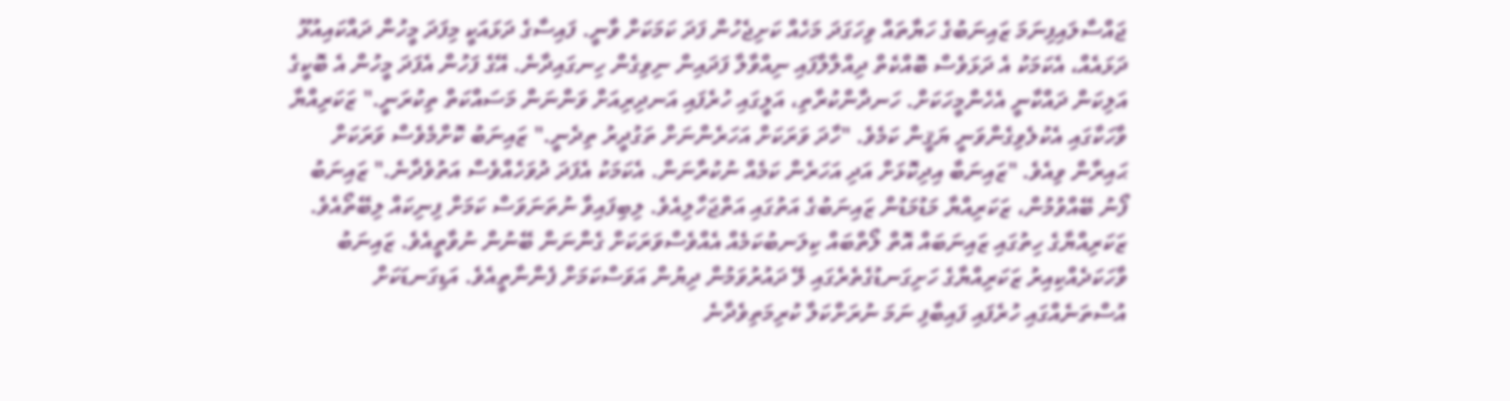ޖައްސާލައިފިނަމަ ޒައިނަބުގެ ހަޔާތައް ވިހަގަދަ މަހެއް ކަށިޖެހުން ފަދަ ކަމަކަށް ވާނީ. ފައިސާގެ ދަޅައަކީ މިފަދަ މީހުން ދައްކައިއުޅޫ ދަޅައެއް، އެކަމަކު އެ ދަޅަވެސް ބޮއްކެތް ދިއްލާލާފައި ނިއްވާލާ ފަދައިން ނިވިގެން ހިނގައިދާނެ. އޭގެ ފަހުން އެފަދަ މީހުން އެ ބޮކީގެ އަލިކަން ދައްކާނީ އެހެންމީހަކަށް. ހަނދާންކުރާތި، އަލީގައި ހުރެފައި އަނދިރިއަށް ވަންނަން މަސައްކަތް ތިކުރަނީ." ޒަކަރިއްޔާ ވާހަކާގައި އެކުލެވިގެންވަނީ ޔަޤީން ކަމެވެ. "ހާދަ ވަރަކަށް އަހަރެންނަށް ތަގުދީރު ތިދެނީ." ޒައިނަބު ކޮށްމެވެސް ވަރަކަށް ޙައިރާން ވިއެވެ. "ޒައިނަބާ އިދިކޮޅަށް އަދި އަހަރެން ކަމެއް ނުކުރާނަން. އެކަމަކު އެފަދަ ދުވަހެއްވެސް އަތުވެދާނެ." ޒައިނަބު ފޯނު ބޭއްވުމުން، ޒަކަރިއްޔާ މަޑުމަޑުން ޒައިނަބުގެ އަތުގައި އަތްޖަހާލިއެވެ. ލިބިފައިވާ ނުތަނަވަސް ކަމަށް ފިނިކައް ލިބޭތޯއެވެ. ޒަކަރިއްޔާގެ ހިތުގައި ޒައިނަބައް އޮތް ލޯތްބައް ކިލަނބުކަމެއް އެއްވެސްވަރަކަށް ގެންނަން ބޭނުން ނުވާތީއެވެ. ޒައިނަބު ވާހަކަދެއްކިއިރު ޒަކަރިއްޔާގެ ހަށިގަނޑުގެތެރެގައި ލޭ ދައުރުވަމުން ދިޔުން އަވަސްކަމަށް ފެންނާތީއެވެ. އަޑިގަނޑަކަށް އުސްތަނެއްގައި ހުރެފައި ފައިބާފި ނަމަ ނުރަށްކަލާ ކުރިމަތިވެދާނެ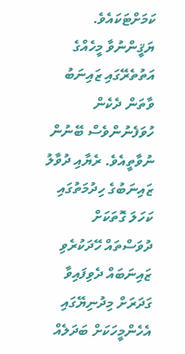ކަމަށްޓަކައެވެ. ޔަޤީންނުވާ މީހެއްގެ އަތުތެރޭގައި ޒައިނަބު ވާތަން ދެކެން ހުވަފެނުންވެސް ބޭނުން ނުވާތީއެވެ. ރެޔާއި ދުވާލު ޒައިނަބުގެ ހިދުމަތުގައި ކަހަލަ ގޮތަކަށް ދުވަސްތައް ހޭދަކުރެވި ޒައިނަބައް ދެވިފައިވާ ގަދަރަށް މިދުނިޔޭގައި އެހެންމީހަކަށް ބަދަލެއް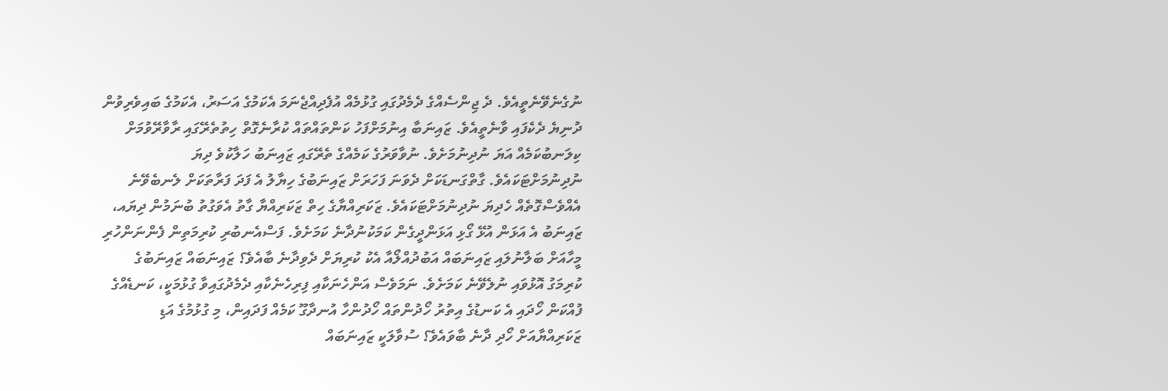ނުގެނެވޭނެތީއެވެ. ދެ ޖިންސެއްގެ ދެމެދުގައި ގުޅުމެއް އުފެދިއްޖެނަމަ އެކަމުގެ އަސަރު، އެކަމުގެ ބައިވެރިވުން ދުނިޔެ ދެކެފައި ވާނެތީއެވެ. ޒައިނަބާ އިނުމަށްފަހު ކަންތައްތައް ކުރާނެގޮތް ހިތުތެރޭގައި ރާވާރޭވުމަށް ކިލަނބުކަމެއް އަޔަ ނުދިނުމަށެވެ. ނުވާވަރުގެ ކަމެއްގެ ތެރޭގައި ޒައިނަބު ހަލާކުވެ ދިޔަ ނުދިނުމަށްޓަކައެވެ. ގާތްގަނޑަކަށް ދެވަނަ ފަހަރަށް ޒައިނަބުގެ ހިޔާލު އެ ފަދަ ފަރާތަކަށް ލެނބެވޭނެ އެއްވެސްގޮތެއް ހެދިޔަ ނުދިނުމަށްޓަކައެވެ. ޒަކަރިއްޔާގެ ހިތް ޒަކަރިއްޔާ ގާތު އެވަގުތު ބުނަމުން ދިޔައ، ޒައިނަބު އެ އަޅަން އުޅޭ ގޯޅި އަޅަންދީގެން ކަމަކުނުދާނެ ކަމަށެވެ. ފަސްއެނބުރި ކުރިމަތިން ފެންނަންހުރި މީހާއަށް ބަލާނުލައި ޒައިނަބައް އަބުދުއްލޯއާ އެކު ކުރިޔަށް ދެވިދާނެ ބާއެވެ؟ ޒައިނަބައް ޒައިނަބުގެ ކުރިމަގު އޮޅުވައި ނުލެވޭނެ ކަމަށެވެ. ނަމަވެސް އަންހެނަކާއި ފިރިހެނެކާއި ދެމެދުގައިވާ ގުޅުމަކީ، ކަނޑެއްގެ ފުއްކަން ހޯދައި އެ ކަނޑުގެ އިތުރު ހޯދުންތައް ހޯދުންހާ އުނދާގޫ ކަމެއް ފަދައިން، މި ގުޅުމުގެ އަޑި ޒަކަރިއްޔާއަށް ހޯދި ދާނެ ބާވައެވެ؟ ސުވާލަކީ ޒައިނަބައް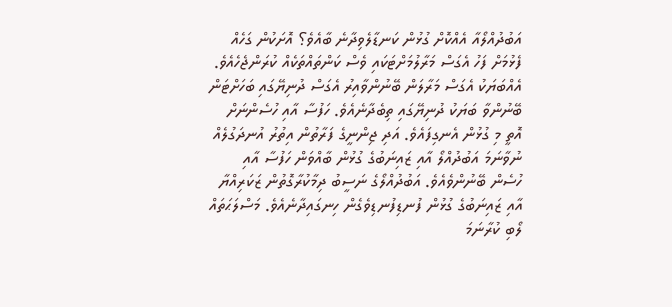އަބުދުއްލޯއާ އެއްކޮށް ގުޅުން ކަނޑާލެވިދާނެ ބާއެވެ؟ އޮށަކުން ގަހެއް ފެޅުމަށް ފަހު އެގަސް މަރާލުމަށްޓަކައި ވެސް ކަންތައްތަކެއް ކުރަންޖެހެއެވެ. އެއްބަޔަކު އެގަސް މަރާލަން ބޭނުންވާއިރު އެގަސް ދުނިޔޭގައި ބަހަށްޓަން ބޭނުންވާ ބަޔަކު ދުނިޔޭގައި ތިބެދާނެއެވެ. ހަފުސާ އާއި ހުސެންނަށް އޮތީ މި ގުޅުން އެނގިފައެވެ. އަދި ޖިންނީގެ ފަރާތުން އިތުރު އުނދަގުލެއް ނުވާނަމަ އަބުދުއްލޯ އާއި ޒައިނަބުގެ ގުޅުން ބާއްވަން ހަފުސާ އާއި ހުސެން ބޭނުންވެއެވެ. އަބުދުއްލޯގެ ނަސީބު ދިމާކުރާގޮތުން ޒަކަރިއްޔާ އާއި ޒައިނަބުގެ ގުޅުން ފުނޑިފުނޑިވެގެން ހިނގައިދާނެއެވެ. މަސްލަޙަތައް ލޯބި ކުރާނަމަ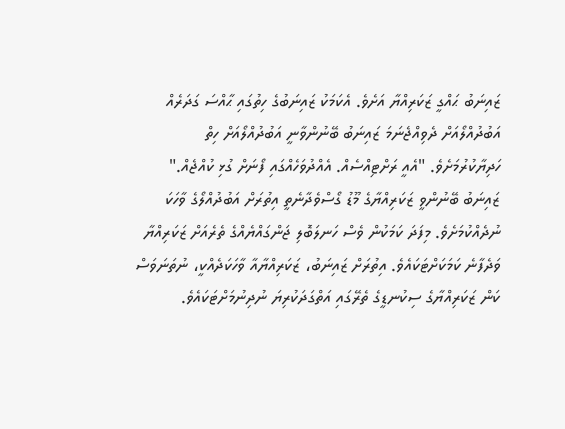ޒައިނަބު ޙައްގީ ޒަކަރިއްޔާ އަށެވެ. އެކަމަކު ޒައިނަބުގެ ހިތުގައި ޙާއްސަ ގަދަރެއް އަބުދުއްލޯއަށް ދެވިއްޖެނަމަ ޒައިނަބު ބޭނުންވާނީ އަބުދުއްލޯއަށް ހިތް ހަދިޔާކުރުމަށެވެ. "އެއީ ރަށްޓިއްސެއް. އެއްދުވަހެއްގައި ފޯނަށް ގުޅި ކުއްޖެއް." ޒައިނަބު ބޭނުންވީ ޒަކަރިއްޔާގެ މޫޑު ގޯސްވެދާނެތީ އިތުރަށް އަބުދުއްލޯގެ ވާހަކަ ނުދެއްކުމަށެވެ. މިފަދަ ކަމަކުން ވެސް ހަނލަބޮލި ޖަންގައްޔެއްގެ ތެރެއަށް ޒަކަރިއްޔާ ވަދެފާނެ ކަމަކަށްޓަކައެވެ. އިތުރަށް ޒައިނަބު، ޒަކަރިއްޔާއާ ވާހަކަދެއްކީ، ނުތަނަވަސް ކަން ޒަކަރިއްޔާގެ ސިކުނޑީގެ ތެރޭގައި އަތްގަދަކުރިޔަ ނުދިނުމަށްޓަކައެވެ.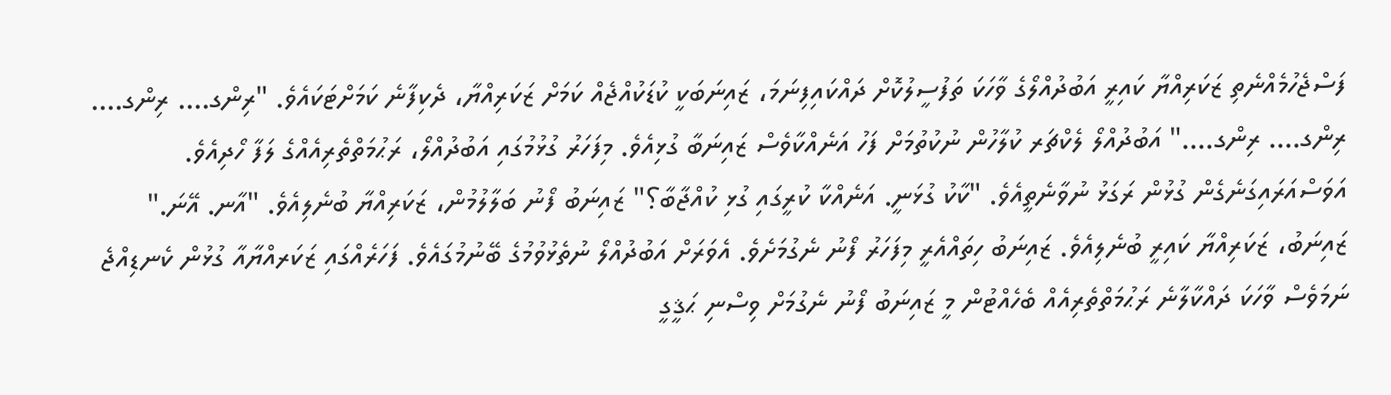ފަސްޖެހުމެއްނެތި ޒަކަރިއްޔާ ކައިރީ އަބުދުއްލޯގެ ވާހަކަ ތަފުސީލުކޮށް ދައްކައިފިނަމަ، ޒައިނަބަކީ ކުޑަކުއްޖެއް ކަމަށް ޒަކަރިއްޔާ، ދެކިފާނެ ކަމަށްޓަކައެވެ. "ރިންގ.... ރިންގ.... ރިންގ.... ރިންގ...." އަބުދުއްލޯ ލެކްޗަރ ކުލާހުން ނުކުތުމަށް ފަހު އަނެއްކާވެސް ޒައިނަބާ ގުޅިއެވެ. މިފަހަރު ގުޅުމުގައި އަބުދުއްލޯ، ރަޙުމަތްތެރިއެއްގެ ލަފާ ހޯދިއެވެ. އަވަސްއަރައިގަނެގެން ގުޅުން ރަގަޅު ނުވާނެތީއެވެ. "ކާކު ގުޅަނީ. އަނެއްކާ ކުރީގައި ގުޅި ކުއްޖާބާ؟" ޒައިނަބު ފޯނު ބަލާލުމުން، ޒަކަރިއްޔާ ބުނެލިއެވެ. "އާނ. އޭނަ." ޒައިނަބު، ޒަކަރިއްޔާ ކައިރީ ބުނެލިއެވެ. ޒައިނަބު ހިތައްއެރީ މިފަހަރު ފޯނު ނެގުމަށެވެ. އެވަރަށް އަބުދުއްލޯ ނުތެޅުވުމުގެ ބޭނުމުގައެވެ. ފަހަރެއްގައި ޒަކަރއްޔާއާ ގުޅުން ކެނޑިއްޖެ ނަމަވެސް ވާހަކަ ދައްކާލާނެ ރަޙުމަތްތެރިއެއް ބެހެއްޓުން މީ ޒައިނަބު ފޯނު ނެގުމަށް ވިސްނި ޙަޤީގީ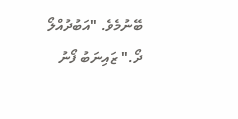ބޭނުމެވެ. "އަބުދުއްލޯ ދޯ." ޒައިނަބު ފޯނު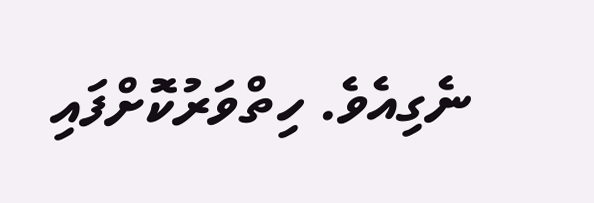ނެގިއެވެ. ހިތްވަރުކޮށްފައި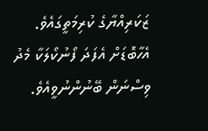ޒަކަރިއްޔާގެ ކުރިމަތީގައެވެ. އެހާބޮޑަށް އެފަދަ ފޯނުކޯލަކާ މެދު ވިސްނަން ބޭނުންނުވީއެވެ.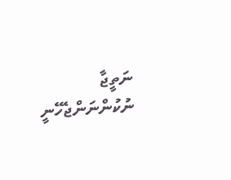ނަތީޖާ ނުކުންނަންޖެހޭނީ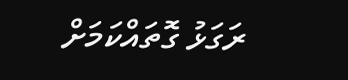ރަގަޅު ގޮތައްކަމަށް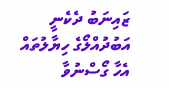ޒައިނަބު ދެކެނީ އަބުދުއްލޯގެ ހިޔާލުތައް އެހާ ގޯސްނުވާ